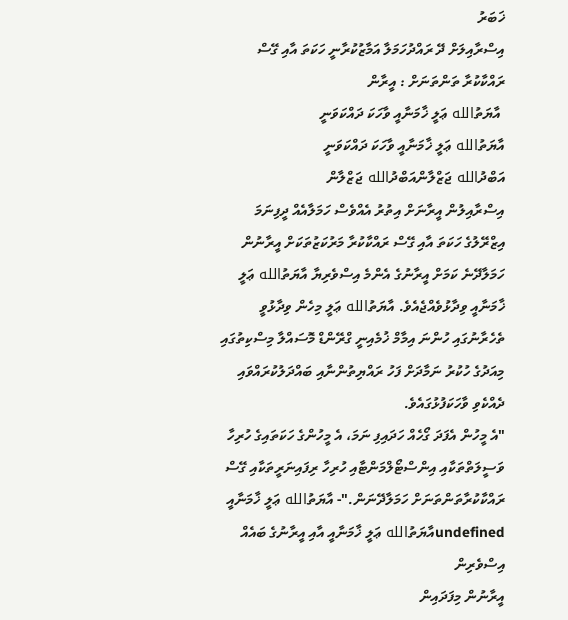ޚަބަރު
އިސްރާއިލަށް ދޭ ރައްދުހަމަލާ އަމާޒުކުރާނީ ހަކަތަ އާއި ގޭސް ރައްކާކުރާ ތަންތަނަށް : އީރާން
 އާޔަތުالله ޢަލީ ޚާމަނާއީ ވާހަކަ ދައްކަވަނީ
އާޔަތުالله ޢަލީ ޚާމަނާއީ ވާހަކަ ދައްކަވަނީ
އަބްދުالله ޖަޒްލާންއަބްދުالله ޖަޒްލާން
އިސްރާއިލުން އީރާނަށް އިތުރު އެއްވެސް ހަމަލާއެއް ދީފިނަމަ އިޒްރޭލުގެ ހަކަތަ އާއި ގޭސް ރައްކާކުރާ މަރުކަޒުތަކަށް އީރާނުން ހަމަލާދޭނެ ކަމަށް އީރާނުގެ އެންމެ އިސްވެރިޔާ އާޔަތުالله ޢަލީ ޚާމަނާއީ ވިދާޅުވެއްޖެއެވެ. އާޔަތުالله ޢަލީ މިހެން ވިދާޅުވީ ތެހެރާނުގައި ހުންނަ އިމާމް ޚުމެއިނީ ގްރޭންޑް މޮސައްލާ މިސްކިތުގައި މިއަދުގެ ހުކުރު ނަމާދަށް ފަހު ރައްޔިތުންނާއި ބައްދަލުކުރައްވައި ދެއްކެވި ވާހަކަފުޅުގައެވެ.
"އެ މީހުން އެފަދަ ގޯހެއް ހަދައިފި ނަމަ، އެ މީހުންގެ ހަކަތައިގެ ހުރިހާ ވަސީލަތްތަކާއި އިންސްޓޯލްމަންޓާއި ހުރިހާ ރިފައިނަރީތަކާއި ގޭސް ރައްކާކުރާތަންތަނަށް ހަމަލާދޭނަން."- އާޔަތުالله ޢަލީ ޚާމަނާއީ
undefinedއާޔަތުالله ޢަލީ ޚާމަނާއީ އާއި އީރާނުގެ ބައެއް އިސްވެރިން
އީރާނުން މިފަދައިން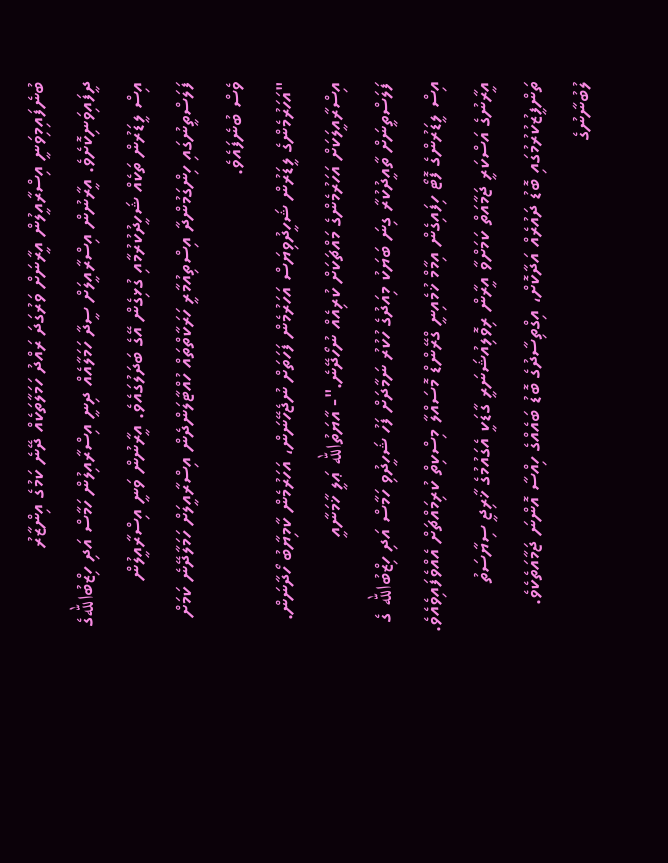ބުނެފައިމިވަނީ އިސްރާއީލުން އީރާނަށް ވަރުގަދަ ރައްދު ހަމަލާތަކެއް ދޭނެ ކަމުގެ އިންޒާރު ދީފައިވަނިކޮށެވެ. އީރާނުން އިސްރާއީލަށް ސީދާ ހަމަލާއެއް ދިނީ އިސްރާއިލުން ހަމާސް އަދި ހިޒްބުاللهގެ އިސް ލީޑަރުން ތަކެއް ޝަހީދުކުރުމާއި ގުޅިގެން އޭގެ ބަދަލުގައެވެ. އީރާނުން ވަނީ އިސްރާއީލުން ފަލަސްތީނުގައި ހިންގަމުންދާ އިސްތިއުމާރީ ހަރަކާތްތައް ހުއްޓާލަންދެން އިސްރާއީލަށް ހަމަލާދޭނެ ކަމަށް ވެސް ބުނެފައެވެ.
"އަހަރުމެންގެ ލީޑަރުން ޝަހީދުވިޔަސް އަހަރުމެން ފަހަތަށް ނުޖެހޭނަން، އަހަރުމެން ކާމިޔާބު ހޯދާނަން. އިސްރާއީލަކަށް އަހަރުމެންގެ މައްޗަކަށް ކުރިއެއް ނުހޯދޭނެ."- އާޔަތުالله ޢަލީ ޚާމަނާއީ
ފަލަސްތީނަށް ތާއީދުކުރާ ގިނަ ބަޔަކު މިއަދުގެ ހުކުރު ނަމާދަށް ފަހު ޝަހީދުވި ހަމާސް އަދި ހިޒްބުالله ގެ އިސް ލީޑަރުންގެ ފޮޓޯ ހިފައިގެން އިމާމް ޚުމެއިނީ ގްރޭންޑް މޮސައްލާ މިސްކިތް ކުރިމައްޗަށް އެއްވެފައިވެއެވެ.
އީރާނުގެ އަސްކަރީ ޖަމާއަތް ކަމަށްވާ އީރާން ރިވޮލިއުޝަނަރީ ގާޑަކީ އެގައުމުގެ ޚާރިޖީ ސިޔާސަތު ތަންފީޒުކުރުމުގައި ބޮޑު ދައުރެއް އަދާކޮށް، އިގްތިސާދުގެ ބޮޑު ބައެއްގެ ހިއްސާ އޮންނަ ޖަމާއަތެކެވެ. ލުބުނާނުގެ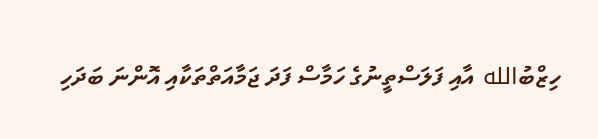ހިޒްބުالله އާއި ފަލަސްތީނުގެ ހަމާސް ފަދަ ޖަމާއަތްތަކާއި އޮންނަ ބަދަހި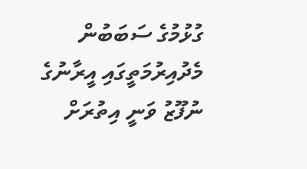ގުޅުމުގެ ސަބަބުން މެދުއިރުމަތީގައި އީރާނުގެ ނުފޫޒު ވަނީ އިތުރަށް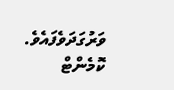ވަރުގަދަވެފައެވެ.
ކޮމެންޓް